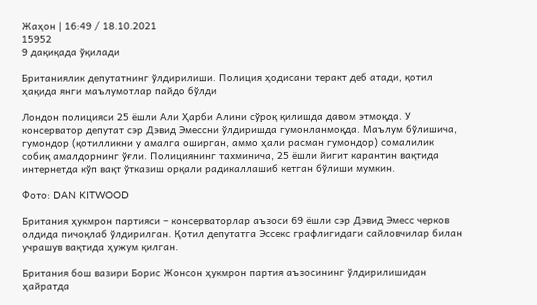Жаҳон | 16:49 / 18.10.2021
15952
9 дақиқада ўқилади

Британиялик депутатнинг ўлдирилиши. Полиция ҳодисани теракт деб атади, қотил ҳақида янги маълумотлар пайдо бўлди

Лондон полицияси 25 ёшли Али Ҳарби Алини сўроқ қилишда давом этмоқда. У консерватор депутат сэр Дэвид Эмессни ўлдиришда гумонланмоқда. Маълум бўлишича, гумондор (қотилликни у амалга оширган, аммо ҳали расман гумондор) сомалилик собиқ амалдорнинг ўғли. Полициянинг тахминича, 25 ёшли йигит карантин вақтида интернетда кўп вақт ўтказиш орқали радикаллашиб кетган бўлиши мумкин.

Фото: DAN KITWOOD

Британия ҳукмрон партияси – консерваторлар аъзоси 69 ёшли сэр Дэвид Эмесс черков олдида пичоқлаб ўлдирилган. Қотил депутатга Эссекс графлигидаги сайловчилар билан учрашув вақтида ҳужум қилган.

Британия бош вазири Борис Жонсон ҳукмрон партия аъзосининг ўлдирилишидан ҳайратда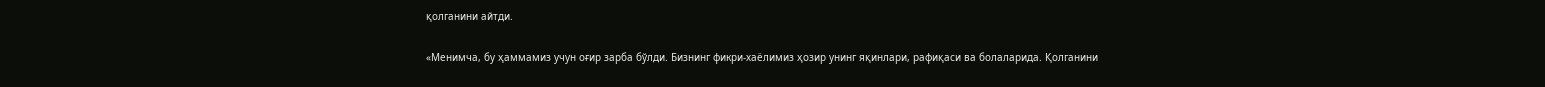қолганини айтди.

«Менимча, бу ҳаммамиз учун оғир зарба бўлди. Бизнинг фикри-хаёлимиз ҳозир унинг яқинлари, рафиқаси ва болаларида. Қолганини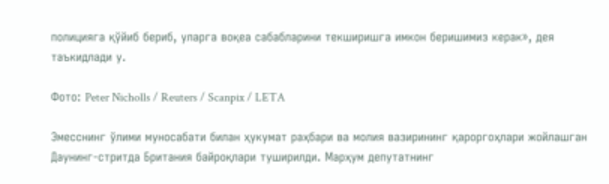полицияга қўйиб бериб, уларга воқеа сабабларини текширишга имкон беришимиз керак», дея таъкидлади у.

Фото: Peter Nicholls / Reuters / Scanpix / LETA

Эмесснинг ўлими муносабати билан ҳукумат раҳбари ва молия вазирининг қароргоҳлари жойлашган Даунинг-стритда Британия байроқлари туширилди. Марҳум депутатнинг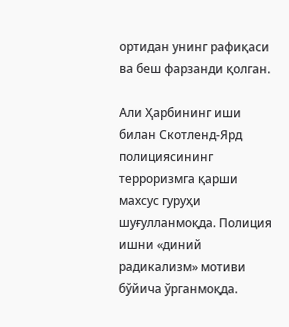ортидан унинг рафиқаси ва беш фарзанди қолган.

Али Ҳарбининг иши билан Скотленд-Ярд полициясининг терроризмга қарши махсус гуруҳи шуғулланмоқда. Полиция ишни «диний радикализм» мотиви бўйича ўрганмоқда.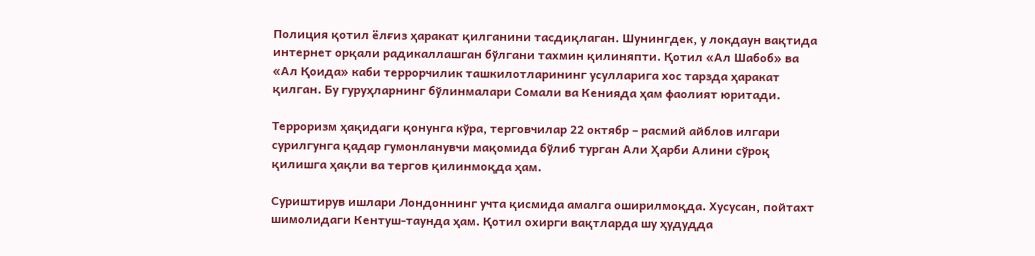Полиция қотил ёлғиз ҳаракат қилганини тасдиқлаган. Шунингдек, у локдаун вақтида интернет орқали радикаллашган бўлгани тахмин қилиняпти. Қотил «Ал Шабоб» ва «Ал Қоида» каби террорчилик ташкилотларининг усулларига хос тарзда ҳаракат қилган. Бу гуруҳларнинг бўлинмалари Сомали ва Кенияда ҳам фаолият юритади.

Терроризм ҳақидаги қонунга кўра, терговчилар 22 октябр – расмий айблов илгари сурилгунга қадар гумонланувчи мақомида бўлиб турган Али Ҳарби Алини сўроқ қилишга ҳақли ва тергов қилинмоқда ҳам.

Суриштирув ишлари Лондоннинг учта қисмида амалга оширилмоқда. Хусусан, пойтахт шимолидаги Кентуш-таунда ҳам. Қотил охирги вақтларда шу ҳудудда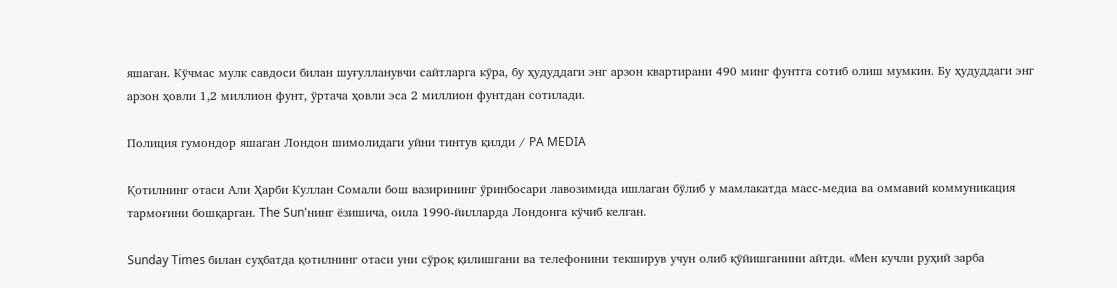яшаган. Кўчмас мулк савдоси билан шуғулланувчи сайтларга кўра, бу ҳудуддаги энг арзон квартирани 490 минг фунтга сотиб олиш мумкин. Бу ҳудуддаги энг арзон ҳовли 1,2 миллион фунт, ўртача ҳовли эса 2 миллион фунтдан сотилади.

Полиция гумондор яшаган Лондон шимолидаги уйни тинтув қилди / PA MEDIA

Қотилнинг отаси Али Ҳарби Куллан Сомали бош вазирининг ўринбосари лавозимида ишлаган бўлиб у мамлакатда масс-медиа ва оммавий коммуникация тармоғини бошқарган. The Sun'нинг ёзишича, оила 1990-йилларда Лондонга кўчиб келган.

Sunday Times билан суҳбатда қотилнинг отаси уни сўроқ қилишгани ва телефонини текширув учун олиб қўйишганини айтди. «Мен кучли руҳий зарба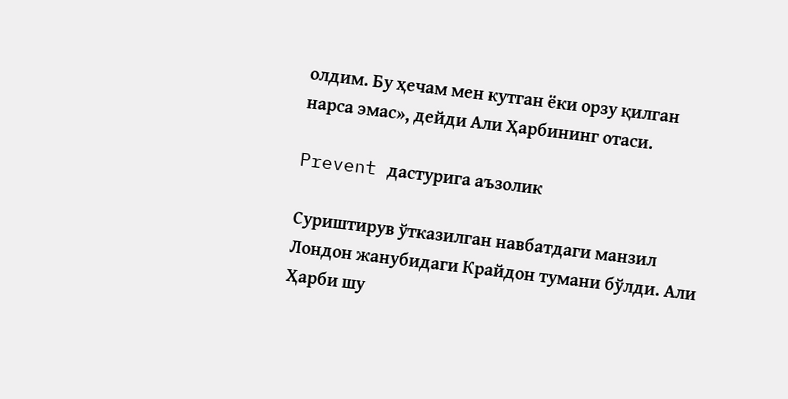олдим. Бу ҳечам мен кутган ёки орзу қилган нарса эмас», дейди Али Ҳарбининг отаси.

Prevent дастурига аъзолик

Суриштирув ўтказилган навбатдаги манзил Лондон жанубидаги Крайдон тумани бўлди. Али Ҳарби шу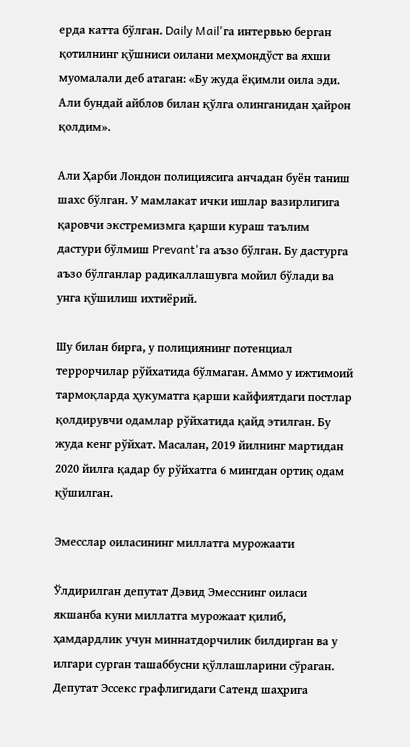ерда катта бўлган. Daily Mail'га интервью берган қотилнинг қўшниси оилани меҳмондўст ва яхши муомалали деб атаган: «Бу жуда ёқимли оила эди. Али бундай айблов билан қўлга олинганидан ҳайрон қолдим».

Али Ҳарби Лондон полициясига анчадан буён таниш шахс бўлган. У мамлакат ички ишлар вазирлигига қаровчи экстремизмга қарши кураш таълим дастури бўлмиш Prevant'га аъзо бўлган. Бу дастурга аъзо бўлганлар радикаллашувга мойил бўлади ва унга қўшилиш ихтиёрий.

Шу билан бирга, у полициянинг потенциал террорчилар рўйхатида бўлмаган. Аммо у ижтимоий тармоқларда ҳукуматга қарши кайфиятдаги постлар қолдирувчи одамлар рўйхатида қайд этилган. Бу жуда кенг рўйхат. Масалан, 2019 йилнинг мартидан 2020 йилга қадар бу рўйхатга 6 мингдан ортиқ одам қўшилган.

Эмесслар оиласининг миллатга мурожаати

Ўлдирилган депутат Дэвид Эмесснинг оиласи якшанба куни миллатга мурожаат қилиб, ҳамдардлик учун миннатдорчилик билдирган ва у илгари сурган ташаббусни қўллашларини сўраган. Депутат Эссекс графлигидаги Сатенд шаҳрига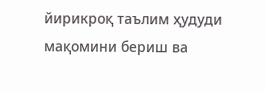йирикроқ таълим ҳудуди мақомини бериш ва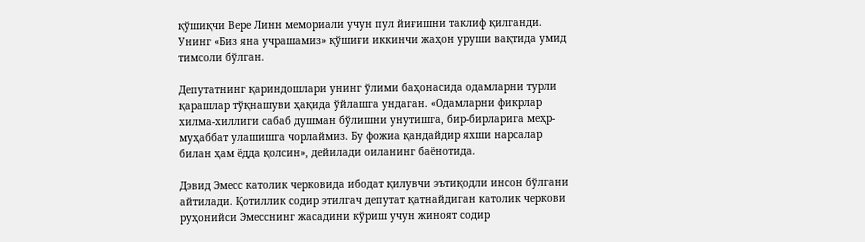қўшиқчи Вере Линн мемориали учун пул йиғишни таклиф қилганди. Унинг «Биз яна учрашамиз» қўшиғи иккинчи жаҳон уруши вақтида умид тимсоли бўлган.

Депутатнинг қариндошлари унинг ўлими баҳонасида одамларни турли қарашлар тўқнашуви ҳақида ўйлашга ундаган. «Одамларни фикрлар хилма-хиллиги сабаб душман бўлишни унутишга, бир-бирларига меҳр-муҳаббат улашишга чорлаймиз. Бу фожиа қандайдир яхши нарсалар билан ҳам ёдда қолсин», дейилади оиланинг баёнотида.

Дэвид Эмесс католик черковида ибодат қилувчи эътиқодли инсон бўлгани айтилади. Қотиллик содир этилгач депутат қатнайдиган католик черкови руҳонийси Эмесснинг жасадини кўриш учун жиноят содир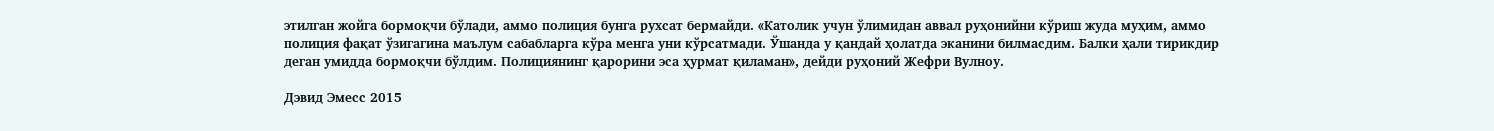этилган жойга бормоқчи бўлади, аммо полиция бунга рухсат бермайди. «Католик учун ўлимидан аввал руҳонийни кўриш жуда муҳим, аммо полиция фақат ўзигагина маълум сабабларга кўра менга уни кўрсатмади. Ўшанда у қандай ҳолатда эканини билмасдим. Балки ҳали тирикдир деган умидда бормоқчи бўлдим. Полициянинг қарорини эса ҳурмат қиламан», дейди руҳоний Жефри Вулноу.

Дэвид Эмесс 2015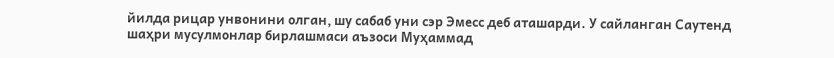йилда рицар унвонини олган, шу сабаб уни сэр Эмесс деб аташарди. У сайланган Саутенд шаҳри мусулмонлар бирлашмаси аъзоси Муҳаммад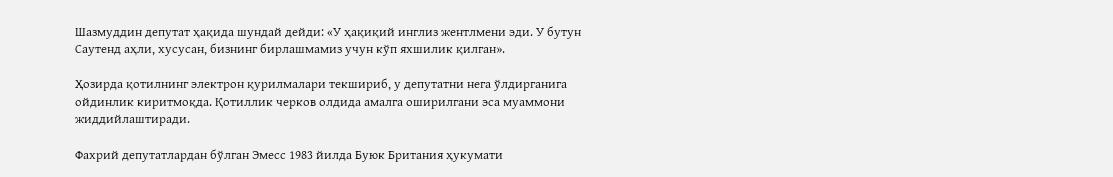Шазмуддин депутат ҳақида шундай дейди: «У ҳақиқий инглиз жентлмени эди. У бутун Саутенд аҳли, хусусан, бизнинг бирлашмамиз учун кўп яхшилик қилган».

Ҳозирда қотилнинг электрон қурилмалари текшириб, у депутатни нега ўлдирганига ойдинлик киритмоқда. Қотиллик черков олдида амалга оширилгани эса муаммони жиддийлаштиради.

Фахрий депутатлардан бўлган Эмесс 1983 йилда Буюк Британия ҳукумати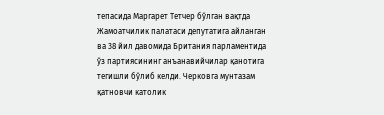тепасида Маргарет Тетчер бўлган вақтда Жамоатчилик палатаси депутатига айланган ва 38 йил давомида Британия парламентида ўз партиясининг анъанавийчилар қанотига тегишли бўлиб келди. Черковга мунтазам қатновчи католик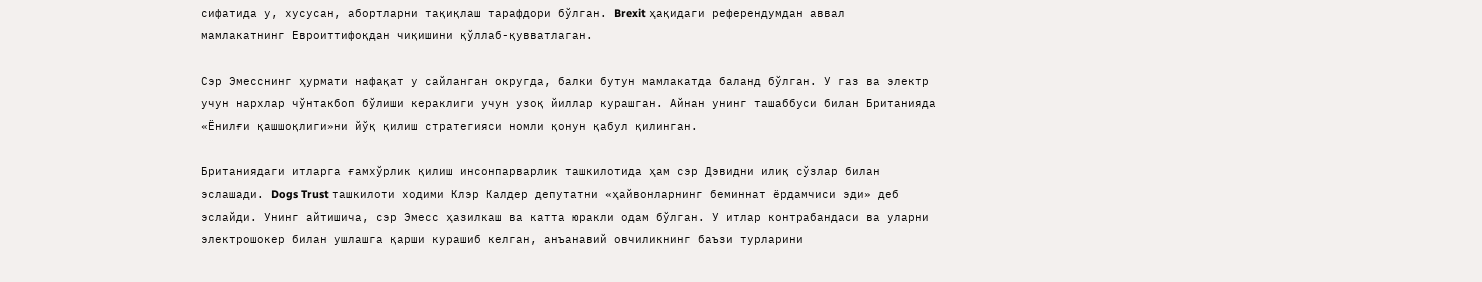сифатида у, хусусан, абортларни тақиқлаш тарафдори бўлган. Brexit ҳақидаги референдумдан аввал мамлакатнинг Евроиттифоқдан чиқишини қўллаб-қувватлаган.

Сэр Эмесснинг ҳурмати нафақат у сайланган округда, балки бутун мамлакатда баланд бўлган. У газ ва электр учун нархлар чўнтакбоп бўлиши кераклиги учун узоқ йиллар курашган. Айнан унинг ташаббуси билан Британияда «Ёнилғи қашшоқлиги»ни йўқ қилиш стратегияси номли қонун қабул қилинган.

Британиядаги итларга ғамхўрлик қилиш инсонпарварлик ташкилотида ҳам сэр Дэвидни илиқ сўзлар билан эслашади. Dogs Trust ташкилоти ходими Клэр Калдер депутатни «ҳайвонларнинг беминнат ёрдамчиси эди» деб эслайди. Унинг айтишича, сэр Эмесс ҳазилкаш ва катта юракли одам бўлган. У итлар контрабандаси ва уларни электрошокер билан ушлашга қарши курашиб келган, анъанавий овчиликнинг баъзи турларини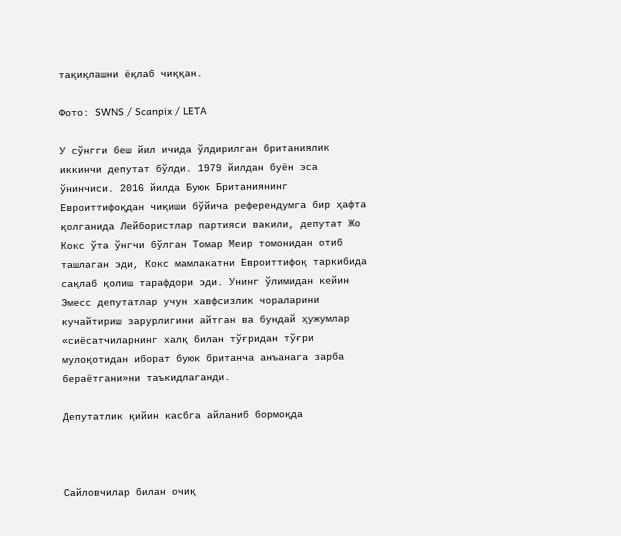тақиқлашни ёқлаб чиққан.

Фото: SWNS / Scanpix / LETA

У сўнгги беш йил ичида ўлдирилган британиялик иккинчи депутат бўлди. 1979 йилдан буён эса ўнинчиси. 2016 йилда Буюк Британиянинг Евроиттифоқдан чиқиши бўйича референдумга бир ҳафта қолганида Лейбористлар партияси вакили, депутат Жо Кокс ўта ўнгчи бўлган Томар Меир томонидан отиб ташлаган эди, Кокс мамлакатни Евроиттифоқ таркибида сақлаб қолиш тарафдори эди. Унинг ўлимидан кейин Эмесс депутатлар учун хавфсизлик чораларини кучайтириш зарурлигини айтган ва бундай ҳужумлар «сиёсатчиларнинг халқ билан тўғридан тўғри мулоқотидан иборат буюк британча анъанага зарба бераётгани»ни таъкидлаганди.

Депутатлик қийин касбга айланиб бормоқда



Сайловчилар билан очиқ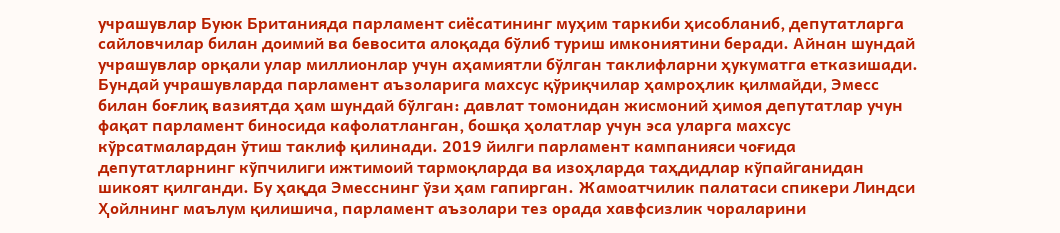учрашувлар Буюк Британияда парламент сиёсатининг муҳим таркиби ҳисобланиб, депутатларга сайловчилар билан доимий ва бевосита алоқада бўлиб туриш имкониятини беради. Айнан шундай учрашувлар орқали улар миллионлар учун аҳамиятли бўлган таклифларни ҳукуматга етказишади. Бундай учрашувларда парламент аъзоларига махсус қўриқчилар ҳамроҳлик қилмайди, Эмесс билан боғлиқ вазиятда ҳам шундай бўлган: давлат томонидан жисмоний ҳимоя депутатлар учун фақат парламент биносида кафолатланган, бошқа ҳолатлар учун эса уларга махсус кўрсатмалардан ўтиш таклиф қилинади. 2019 йилги парламент кампанияси чоғида депутатларнинг кўпчилиги ижтимоий тармоқларда ва изоҳларда таҳдидлар кўпайганидан шикоят қилганди. Бу ҳақда Эмесснинг ўзи ҳам гапирган. Жамоатчилик палатаси спикери Линдси Ҳойлнинг маълум қилишича, парламент аъзолари тез орада хавфсизлик чораларини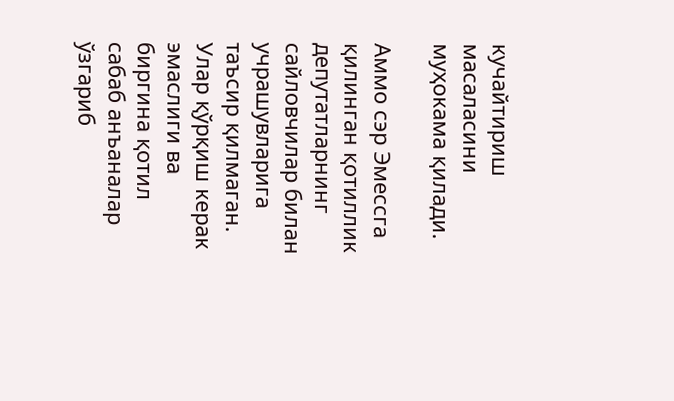кучайтириш масаласини муҳокама қилади.

Аммо сэр Эмессга қилинган қотиллик депутатларнинг сайловчилар билан учрашувларига таъсир қилмаган. Улар қўрқиш керак эмаслиги ва биргина қотил сабаб анъаналар ўзгариб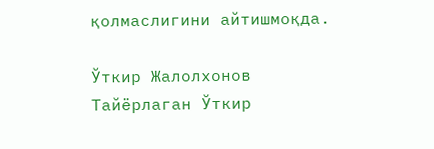қолмаслигини айтишмоқда.

Ўткир Жалолхонов
Тайёрлаган Ўткир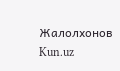Жалолхонов
Kun.uz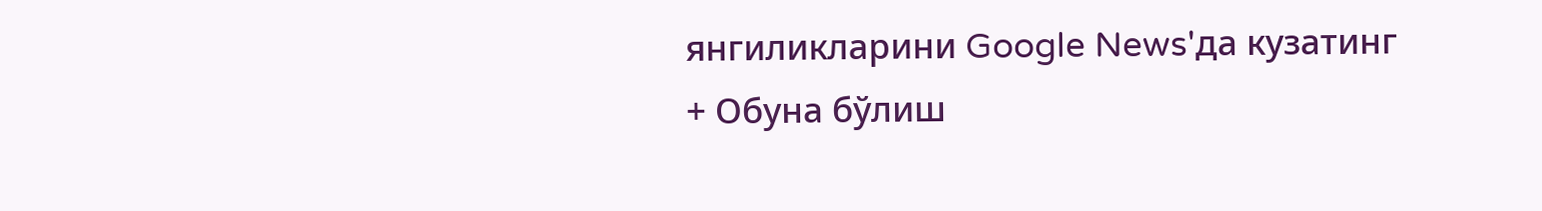янгиликларини Google News'да кузатинг
+ Обуна бўлиш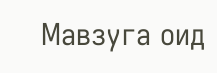Мавзуга оид